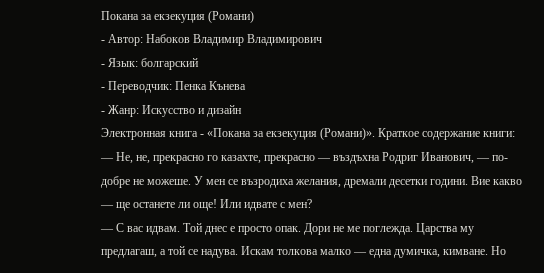Покана за екзекуция (Романи)
- Автор: Набоков Владимир Владимирович
- Язык: болгарский
- Переводчик: Пенка Кънева
- Жанр: Искусство и дизайн
Электронная книга - «Покана за екзекуция (Романи)». Краткое содержание книги:
— Не, не, прекрасно го казахте, прекрасно — въздъхна Родриг Иванович, — по-добре не можеше. У мен се възродиха желания, дремали десетки години. Вие какво — ще останете ли още! Или идвате с мен?
— С вас идвам. Той днес е просто опак. Дори не ме поглежда. Царства му предлагаш, а той се надува. Искам толкова малко — една думичка, кимване. Но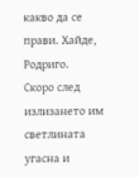какво да се прави. Хайде, Родриго.
Скоро след излизането им светлината угасна и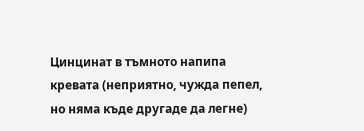Цинцинат в тъмното напипа кревата (неприятно, чужда пепел, но няма къде другаде да легне)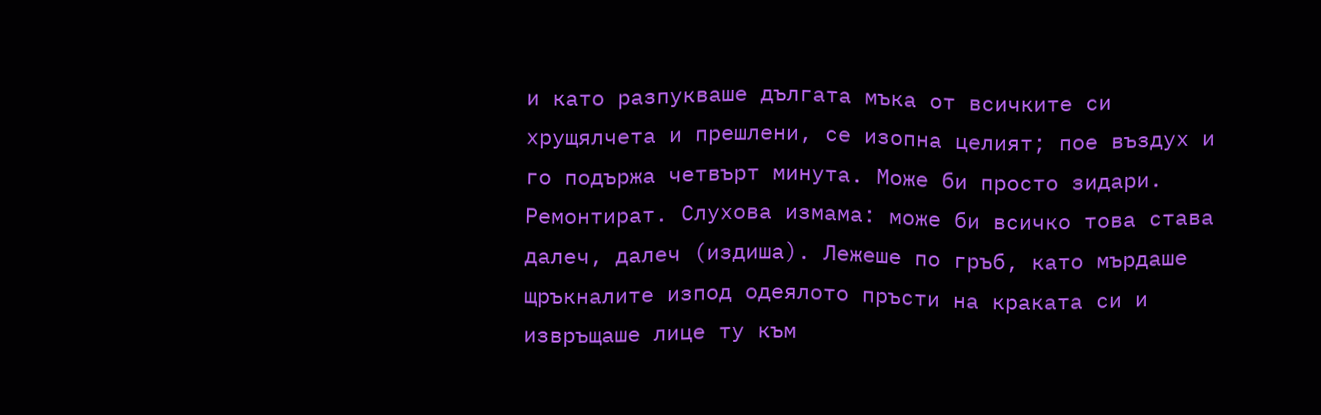и като разпукваше дългата мъка от всичките си хрущялчета и прешлени, се изопна целият; пое въздух и го подържа четвърт минута. Може би просто зидари. Ремонтират. Слухова измама: може би всичко това става далеч, далеч (издиша). Лежеше по гръб, като мърдаше щръкналите изпод одеялото пръсти на краката си и извръщаше лице ту към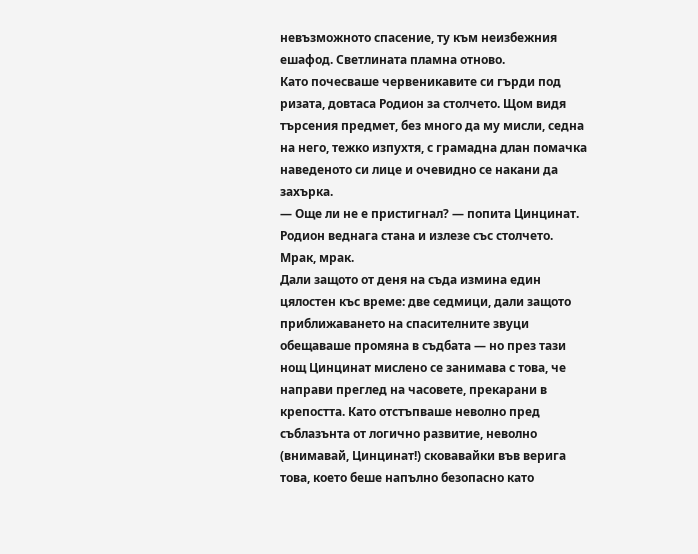невъзможното спасение, ту към неизбежния ешафод. Светлината пламна отново.
Като почесваше червеникавите си гърди под ризата, довтаса Родион за столчето. Щом видя търсения предмет, без много да му мисли, седна на него, тежко изпухтя, с грамадна длан помачка наведеното си лице и очевидно се накани да захърка.
— Още ли не е пристигнал? — попита Цинцинат.
Родион веднага стана и излезе със столчето.
Мрак, мрак.
Дали защото от деня на съда измина един цялостен къс време: две седмици, дали защото приближаването на спасителните звуци обещаваше промяна в съдбата — но през тази нощ Цинцинат мислено се занимава с това, че направи преглед на часовете, прекарани в крепостта. Като отстъпваше неволно пред съблазънта от логично развитие, неволно (внимавай, Цинцинат!) сковавайки във верига това, което беше напълно безопасно като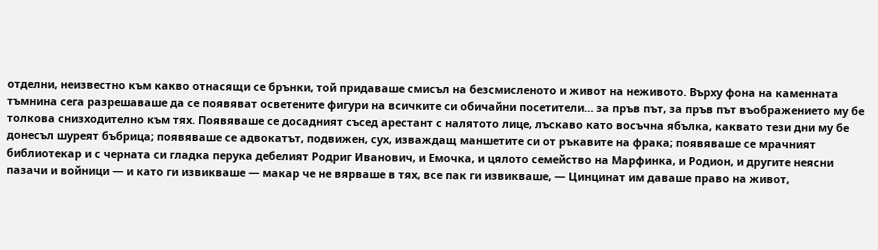отделни, неизвестно към какво отнасящи се брънки, той придаваше смисъл на безсмисленото и живот на неживото. Върху фона на каменната тъмнина сега разрешаваше да се появяват осветените фигури на всичките си обичайни посетители… за пръв път, за пръв път въображението му бе толкова снизходително към тях. Появяваше се досадният съсед арестант с налятото лице, лъскаво като восъчна ябълка, каквато тези дни му бе донесъл шуреят бъбрица; появяваше се адвокатът, подвижен, сух, изваждащ маншетите си от ръкавите на фрака; появяваше се мрачният библиотекар и с черната си гладка перука дебелият Родриг Иванович, и Емочка, и цялото семейство на Марфинка, и Родион, и другите неясни пазачи и войници — и като ги извикваше — макар че не вярваше в тях, все пак ги извикваше, — Цинцинат им даваше право на живот,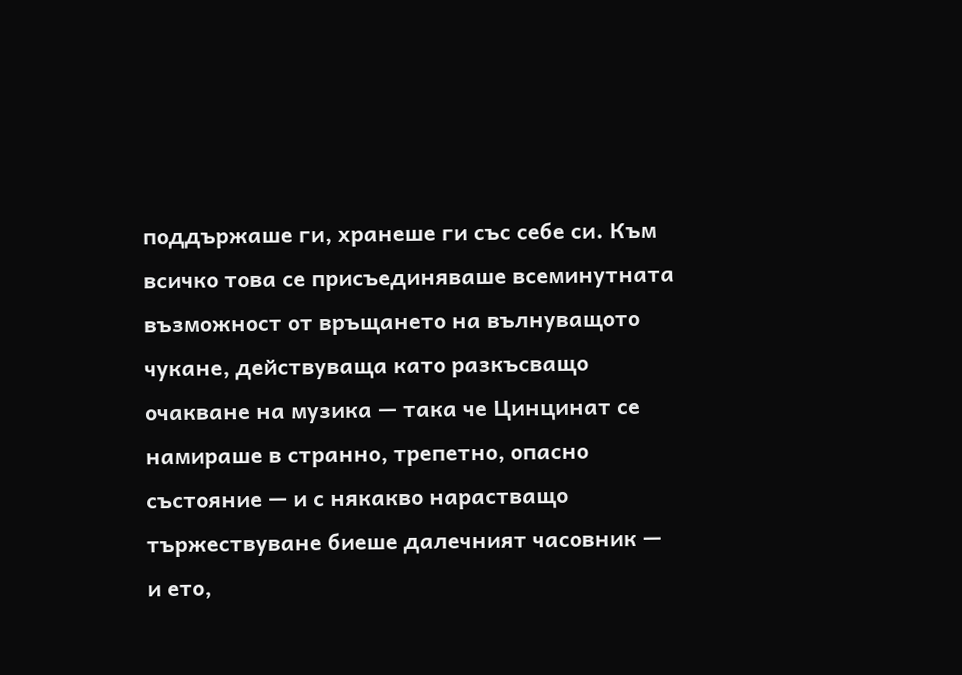поддържаше ги, хранеше ги със себе си. Към всичко това се присъединяваше всеминутната възможност от връщането на вълнуващото чукане, действуваща като разкъсващо очакване на музика — така че Цинцинат се намираше в странно, трепетно, опасно състояние — и с някакво нарастващо тържествуване биеше далечният часовник — и ето,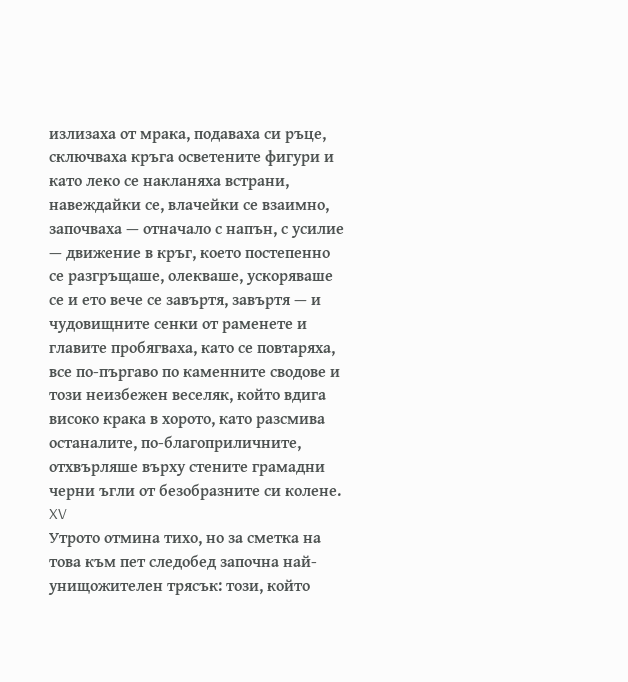излизаха от мрака, подаваха си ръце, сключваха кръга осветените фигури и като леко се накланяха встрани, навеждайки се, влачейки се взаимно, започваха — отначало с напън, с усилие — движение в кръг, което постепенно се разгръщаше, олекваше, ускоряваше се и ето вече се завъртя, завъртя — и чудовищните сенки от раменете и главите пробягваха, като се повтаряха, все по-пъргаво по каменните сводове и този неизбежен веселяк, който вдига високо крака в хорото, като разсмива останалите, по-благоприличните, отхвърляше върху стените грамадни черни ъгли от безобразните си колене.
XV
Утрото отмина тихо, но за сметка на това към пет следобед започна най-унищожителен трясък: този, който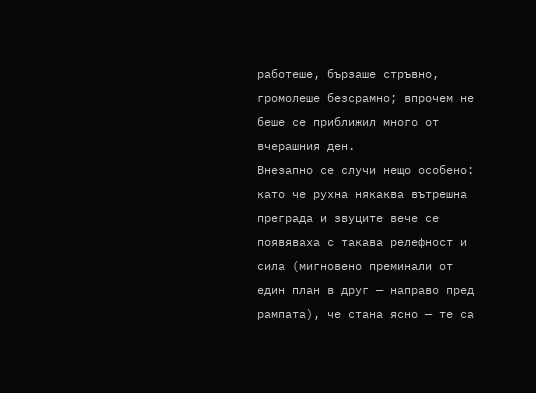работеше, бързаше стръвно, громолеше безсрамно; впрочем не беше се приближил много от вчерашния ден.
Внезапно се случи нещо особено: като че рухна някаква вътрешна преграда и звуците вече се появяваха с такава релефност и сила (мигновено преминали от един план в друг — направо пред рампата), че стана ясно — те са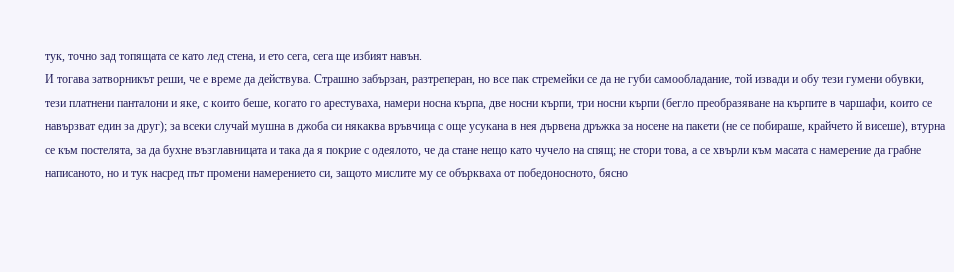тук, точно зад топящата се като лед стена, и ето сега, сега ще избият навън.
И тогава затворникът реши, че е време да действува. Страшно забързан, разтреперан, но все пак стремейки се да не губи самообладание, той извади и обу тези гумени обувки, тези платнени панталони и яке, с които беше, когато го арестуваха, намери носна кърпа, две носни кърпи, три носни кърпи (бегло преобразяване на кърпите в чаршафи, които се навързват един за друг); за всеки случай мушна в джоба си някаква връвчица с още усукана в нея дървена дръжка за носене на пакети (не се побираше, крайчето й висеше), втурна се към постелята, за да бухне възглавницата и така да я покрие с одеялото, че да стане нещо като чучело на спящ; не стори това, а се хвърли към масата с намерение да грабне написаното, но и тук насред път промени намерението си, защото мислите му се объркваха от победоносното, бясно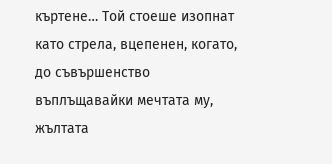къртене… Той стоеше изопнат като стрела, вцепенен, когато, до съвършенство въплъщавайки мечтата му, жълтата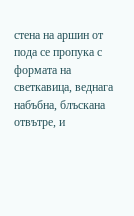стена на аршин от пода се пропука с формата на светкавица, веднага набъбна, блъскана отвътре, и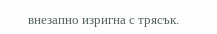внезапно изригна с трясък.